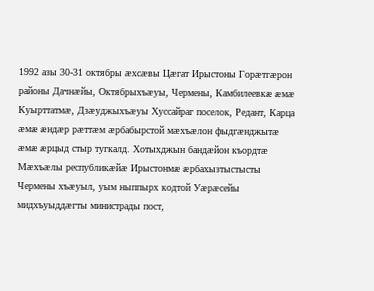1992 азы 30-31 октябры æхсæвы Цæгат Ирыстоны Горæтгæрон районы Дачнæйы, Октябрыхъæуы, Чермены, Камбилеевкæ æмæ Куырттатмæ, Дзæуджыхъæуы Хуссайраг поселок, Редант, Карца æмæ æндæр рæттæм æрбабырстой мæхъæлон фыдгæнджытæ æмæ æрцыд стыр тугкалд. Хотыхджын бандæйон къордтæ Мæхъæлы республикæйæ Ирыстонмæ æрбахызтыстысты Чермены хъæуыл, уым ныппырх кодтой Уæрæсейы мидхъуыддæгты министрады пост,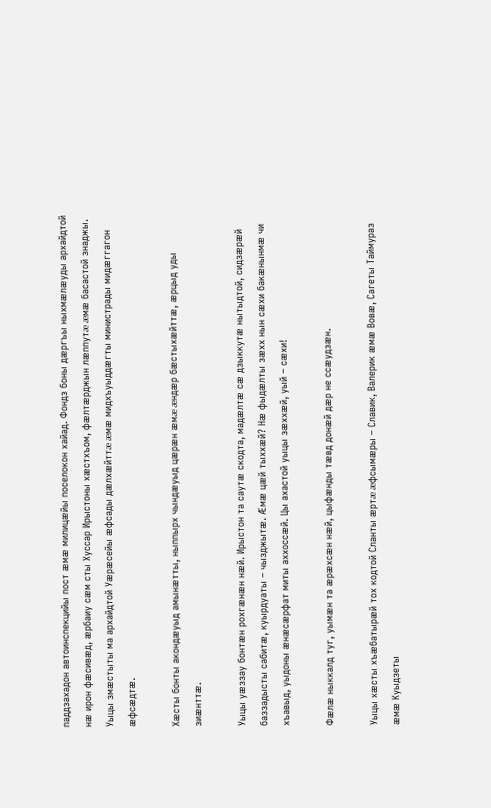паддзахадон автоинспекцийы пост æмæ милицæйы поселокон хайад. Фондз боны дæргъы ныхмæлæуды архайдтой нæ ирон фæсивæд, æрбаиу сæм сты Хуссар Ирыстоны хæстхъом, фæлтæрджын лæппутæ æмæ басастой знаджы. Уыцы змæстыты ма архайдтой Уæрæсейы æфсады дæлхæйттæ æмæ мидхъуыддæгты министрады мидæггагон æфсæдтæ.

Хæсты бонты акондæуыд амынæтты, ныппырх чындæуыд цæрæн æмæ æндæр бæстыхæйттæ, æрцыд уды зиæнттæ.

Уыцы уæззау бонтæн рохгæнæн нæй. Ирыстон та саутæ скодта, мадæлтæ сæ дзыккутæ нытыдтой, сидзæрæй баззадысты сабитæ, куырдуаты – чызджытæ. Æмæ цæй тыххæй? Нæ фыдæлты зæхх нын сæхи бакæнынмæ чи хъавыд, уыдоны æнæсæрфат миты аххоссæй. Цы ахастой уыцы зæххæй, уый – сæхи!

Фæлæ ныккалд туг, уымæн та æрæхсæн нæй, цыфæнды тæвд донæй дæр не ссæудзæн.

Уыцы хæсты хъæбатырæй тох кодтой Сланты æртæ æфсымæры – Славик, Валерик æмæ Вовæ, Сагеты Таймураз æмæ Куыдзеты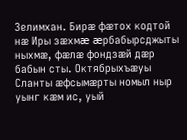Зелимхан. Бирæ фæтох кодтой нæ Иры зæхмæ æрбабырсджыты ныхмæ, фæлæ фондзæй дæр бабын сты. Октябрыхъæуы Сланты æфсымæрты номыл ныр уынг кæм ис, уый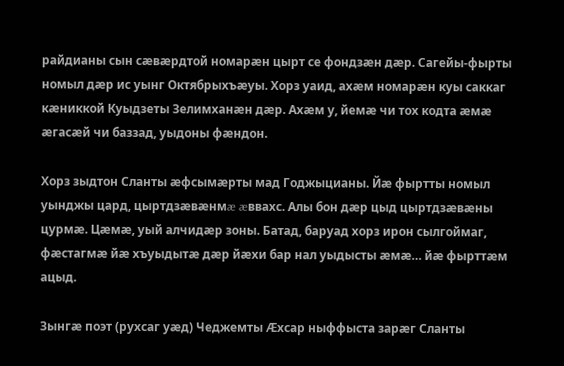райдианы сын сæвæрдтой номарæн цырт се фондзæн дæр. Сагейы-фырты номыл дæр ис уынг Октябрыхъæуы. Хорз уаид, ахæм номарæн куы саккаг кæниккой Куыдзеты Зелимханæн дæр. Ахæм у, йемæ чи тох кодта æмæ æгасæй чи баззад, уыдоны фæндон.

Хорз зыдтон Сланты æфсымæрты мад Годжыцианы. Йæ фыртты номыл уынджы цард, цыртдзæвæнмæ æввахс. Алы бон дæр цыд цыртдзæвæны цурмæ. Цæмæ, уый алчидæр зоны. Батад, баруад хорз ирон сылгоймаг, фæстагмæ йæ хъуыдытæ дæр йæхи бар нал уыдысты æмæ… йæ фырттæм ацыд.

Зынгæ поэт (рухсаг уæд) Чеджемты Æхсар ныффыста зарæг Сланты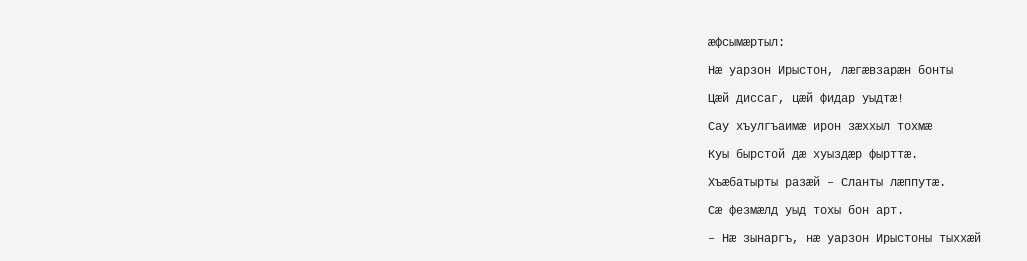æфсымæртыл:

Нæ уарзон Ирыстон, лæгæвзарæн бонты

Цæй диссаг, цæй фидар уыдтæ!

Сау хъулгъаимæ ирон зæххыл тохмæ

Куы бырстой дæ хуыздæр фырттæ.

Хъæбатырты разæй – Сланты лæппутæ.

Сæ фезмæлд уыд тохы бон арт.

– Нæ зынаргъ, нæ уарзон Ирыстоны тыххæй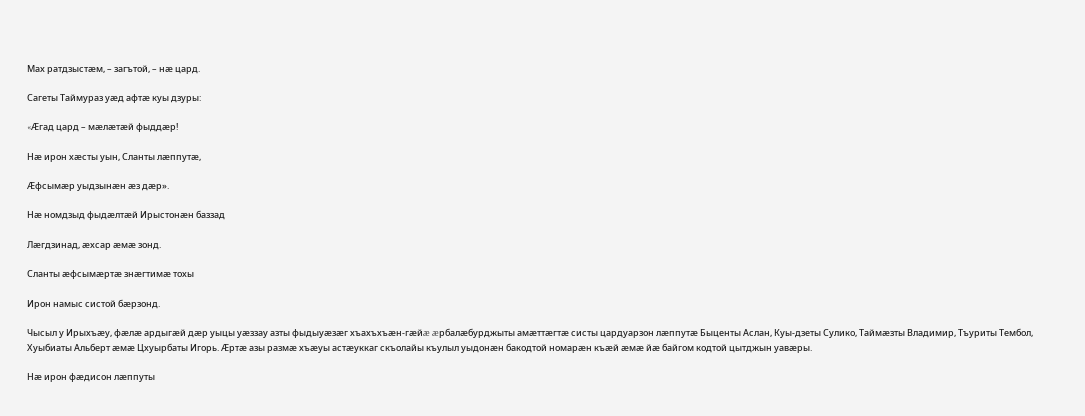Мах ратдзыстæм, – загътой, – нæ цард.

Сагеты Таймураз уæд афтæ куы дзуры:

«Æгад цард – мæлæтæй фыддæр!

Нæ ирон хæсты уын, Сланты лæппутæ,

Æфсымæр уыдзынæн æз дæр».

Нæ номдзыд фыдæлтæй Ирыстонæн баззад

Лæгдзинад, æхсар æмæ зонд.

Сланты æфсымæртæ знæгтимæ тохы

Ирон намыс систой бæрзонд.

Чысыл у Ирыхъæу, фæлæ ардыгæй дæр уыцы уæззау азты фыдыуæзæг хъахъхъæн-гæйæ æрбалæбурджыты амæттæгтæ систы цардуарзон лæппутæ Быценты Аслан, Куы-дзеты Сулико, Таймæзты Владимир, Тъуриты Тембол, Хуыбиаты Альберт æмæ Цхуырбаты Игорь. Æртæ азы размæ хъæуы астæуккаг скъолайы къулыл уыдонæн бакодтой номарæн къæй æмæ йæ байгом кодтой цытджын уавæры.

Нæ ирон фæдисон лæппуты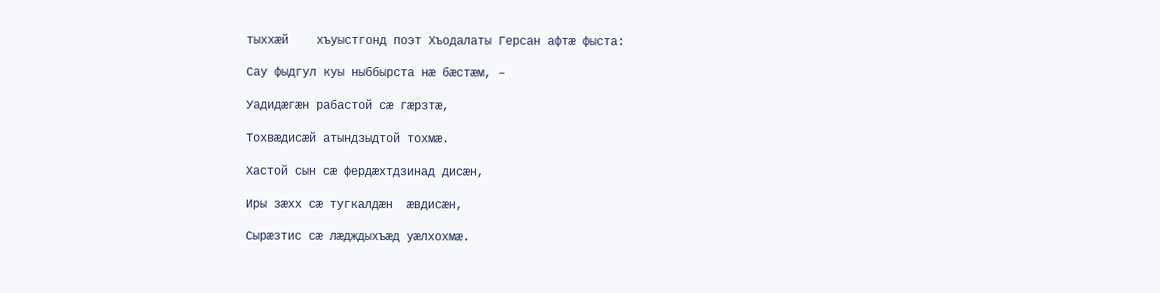тыххæй    хъуыстгонд поэт Хъодалаты Герсан афтæ фыста:

Сау фыдгул куы ныббырста нæ бæстæм, –

Уадидæгæн рабастой сæ гæрзтæ,

Тохвæдисæй атындзыдтой тохмæ.

Хастой сын сæ фердæхтдзинад дисæн,

Иры зæхх сæ тугкалдæн  æвдисæн,

Сырæзтис сæ лæдждыхъæд уæлхохмæ.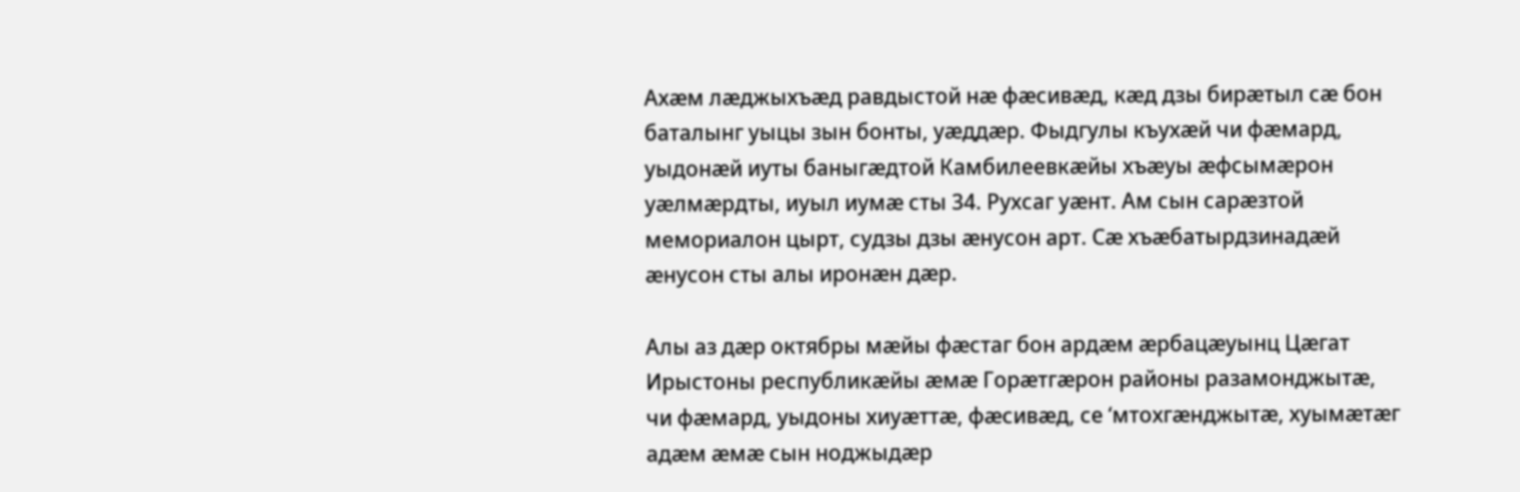Ахæм лæджыхъæд равдыстой нæ фæсивæд, кæд дзы бирæтыл сæ бон баталынг уыцы зын бонты, уæддæр. Фыдгулы къухæй чи фæмард, уыдонæй иуты баныгæдтой Камбилеевкæйы хъæуы æфсымæрон уæлмæрдты, иуыл иумæ сты 34. Рухсаг уæнт. Ам сын сарæзтой мемориалон цырт, судзы дзы æнусон арт. Сæ хъæбатырдзинадæй æнусон сты алы иронæн дæр.

Алы аз дæр октябры мæйы фæстаг бон ардæм æрбацæуынц Цæгат Ирыстоны республикæйы æмæ Горæтгæрон районы разамонджытæ, чи фæмард, уыдоны хиуæттæ, фæсивæд, се ‘мтохгæнджытæ, хуымæтæг адæм æмæ сын ноджыдæр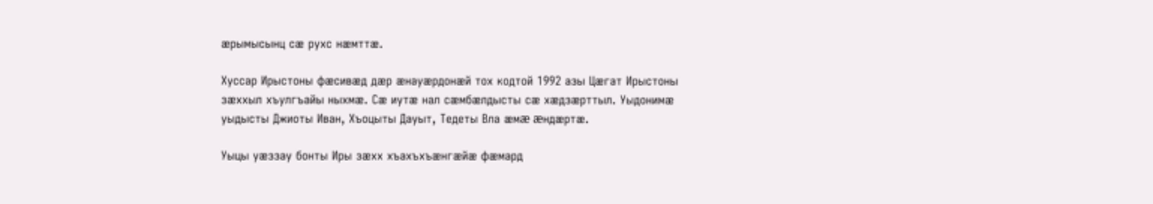æрымысынц сæ рухс нæмттæ.

Хуссар Ирыстоны фæсивæд дæр æнауæрдонæй тох кодтой 1992 азы Цæгат Ирыстоны зæххыл хъулгъайы ныхмæ. Сæ иутæ нал сæмбæлдысты сæ хæдзæрттыл. Уыдонимæ уыдысты Джиоты Иван, Хъоцыты Дауыт, Тедеты Вла æмæ æндæртæ.

Уыцы уæззау бонты Иры зæхх хъахъхъæнгæйæ фæмард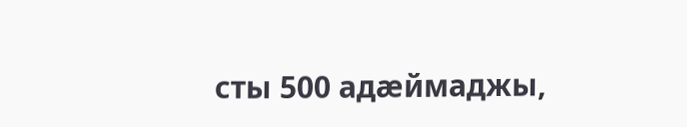сты 500 адæймаджы,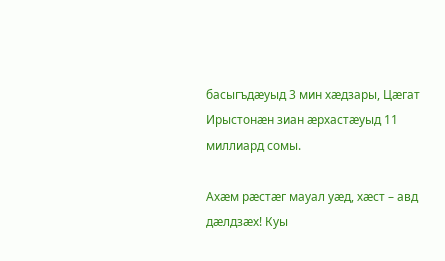басыгъдæуыд 3 мин хæдзары, Цæгат Ирыстонæн зиан æрхастæуыд 11 миллиард сомы.

Ахæм рæстæг мауал уæд, хæст – авд дæлдзæх! Куы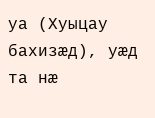уа (Хуыцау бахизæд), уæд та нæ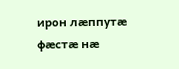ирон лæппутæ фæстæ нæ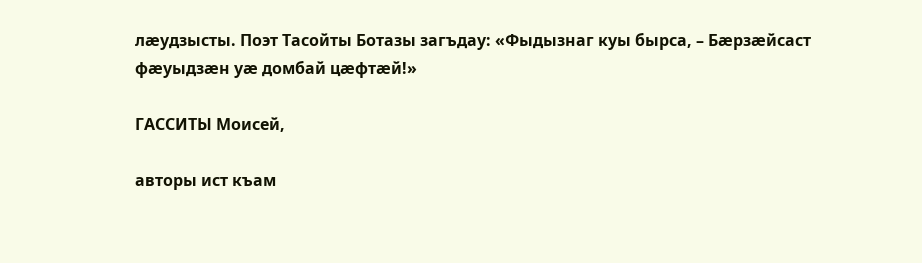лæудзысты. Поэт Тасойты Ботазы загъдау: «Фыдызнаг куы бырса, – Бæрзæйсаст фæуыдзæн уæ домбай цæфтæй!»

ГАССИТЫ Моисей,

авторы ист къам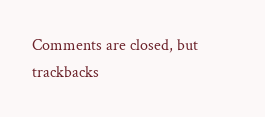Comments are closed, but trackbacks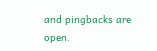and pingbacks are open.